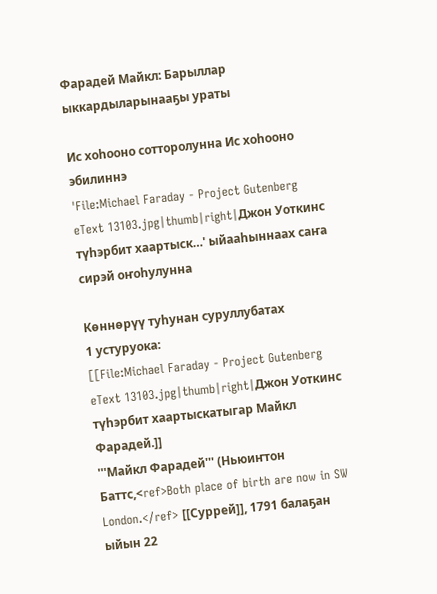Фарадей Майкл: Барыллар ыккардыларынааҕы ураты

Ис хоһооно сотторолунна Ис хоһооно эбилиннэ
'File:Michael Faraday - Project Gutenberg eText 13103.jpg|thumb|right|Джон Уоткинс түһэрбит хаартыск…' ыйааһыннаах саҥа сирэй оҥоһулунна

Көннөрүү туһунан суруллубатах
1 устуруока:
[[File:Michael Faraday - Project Gutenberg eText 13103.jpg|thumb|right|Джон Уоткинс түһэрбит хаартыскатыгар Майкл Фарадей.]]
'''Майкл Фарадей''' (Ньюиҥтон Баттс,<ref>Both place of birth are now in SW London.</ref> [[Суррей]], 1791 балаҕан ыйын 22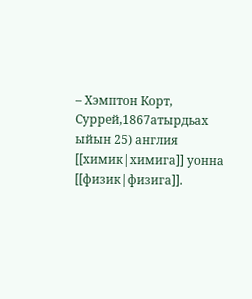– Хэмптон Корт, Суррей,1867атырдьах ыйын 25) англия [[химик|химига]] уонна [[физик|физига]].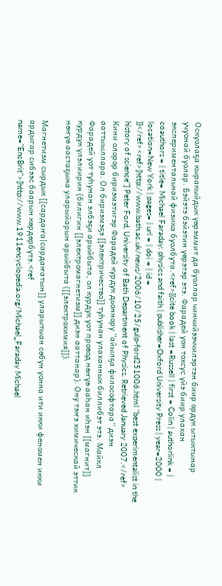Оскуолаҕа кыракыйдык үөрэммит да буоллар чинчийээччилэртэн биир ордук ытыктынар учуонай буолар. Бэйэтэ бэйэтин үөрэтэр этэ. Фарадей уон тохсус үйэ биир улахан экспериментальнай физика буолбута.<ref>{{cite book | last =Russell | first = Colin | authorlink = | coauthors = | title= Michael Faraday: physics and faith | publisher=Oxford University Press | year=2000 | location=New York | pages= | url = | doi = | id = }}</ref><ref>[http://www.bath.ac.uk/news/2006/10/25/gulp-ford251006.html "best experimentalist in the history of science"] Peter Ford, University of Bath Department of Physics. Retrieved January 2007.</ref>
Кини олорор бириэмэтигэр Фарадей курдук дьоннору ''айылҕа философтара'' диэн ааттыыллара. Ол бириэмэҕэ [[электричество]] туһунан улаханнык биллибэт этэ. Майкл Фарадей уот туһунан элбэҕи арыйбыта, ол курдук уот провод нөҥүө ааһан иһэн [[магнит]] курдук үлэлиирин (билигин [[электромагнетизм]] диэн ааттанар). Ону тэҥэ химическай эттик нөҥүө аастаҕына уларыйарын арыйбыта ([[электрохимия]]).

Магнетизм сырдык [[сардаҥа|сардаҥатын]] уларытыан сөбүн уонна ити икки феномен икки ардыгар сибээс баарын көрдөрбүтэ.<ref name="EncBrit">[http://www.1911encyclopedia.org/Michael_Faraday Michael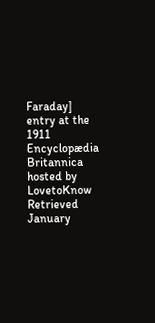Faraday] entry at the 1911 Encyclopædia Britannica hosted by LovetoKnow Retrieved January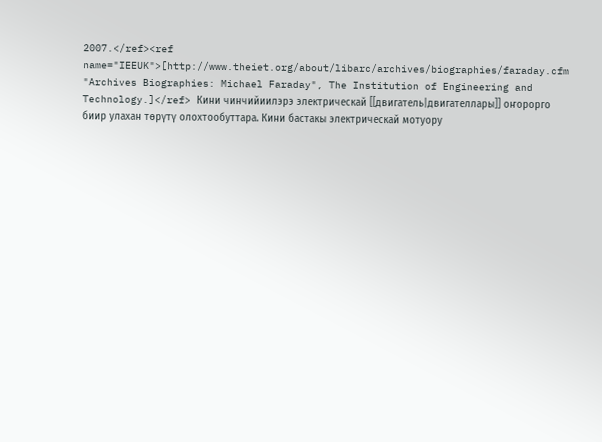2007.</ref><ref name="IEEUK">[http://www.theiet.org/about/libarc/archives/biographies/faraday.cfm "Archives Biographies: Michael Faraday", The Institution of Engineering and Technology.]</ref> Кини чинчийиилэрэ электрическай [[двигатель|двигателлары]] оҥорорго биир улахан төрүтү олохтообуттара. Кини бастакы электрическай мотуору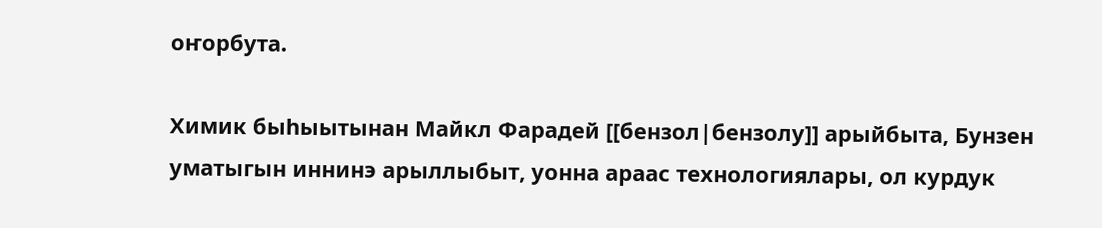оҥорбута.

Химик быһыытынан Майкл Фарадей [[бензол|бензолу]] арыйбыта, Бунзен уматыгын иннинэ арыллыбыт, уонна араас технологиялары, ол курдук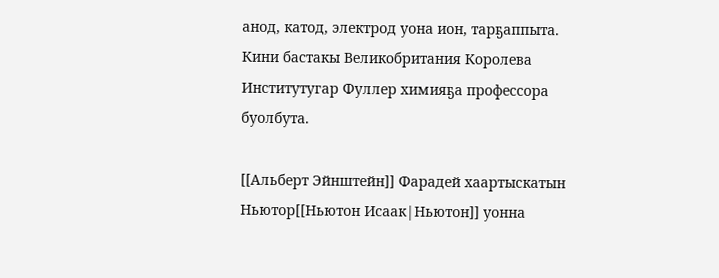анод, катод, электрод уона ион, тарҕаппыта. Кини бастакы Великобритания Королева Институтугар Фуллер химияҕа профессора буолбута.

[[Альберт Эйнштейн]] Фарадей хаартыскатын Ньютор[[Ньютон Исаак|Ньютон]] уонна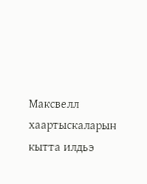Максвелл хаартыскаларын кытта илдьэ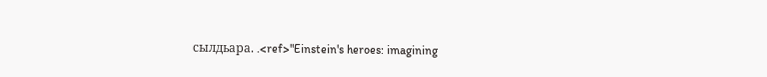сылдьара. .<ref>"Einstein's heroes: imagining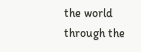the world through the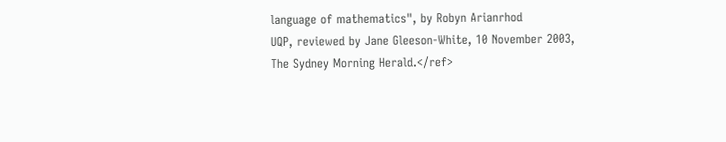language of mathematics", by Robyn Arianrhod
UQP, reviewed by Jane Gleeson-White, 10 November 2003, The Sydney Morning Herald.</ref>